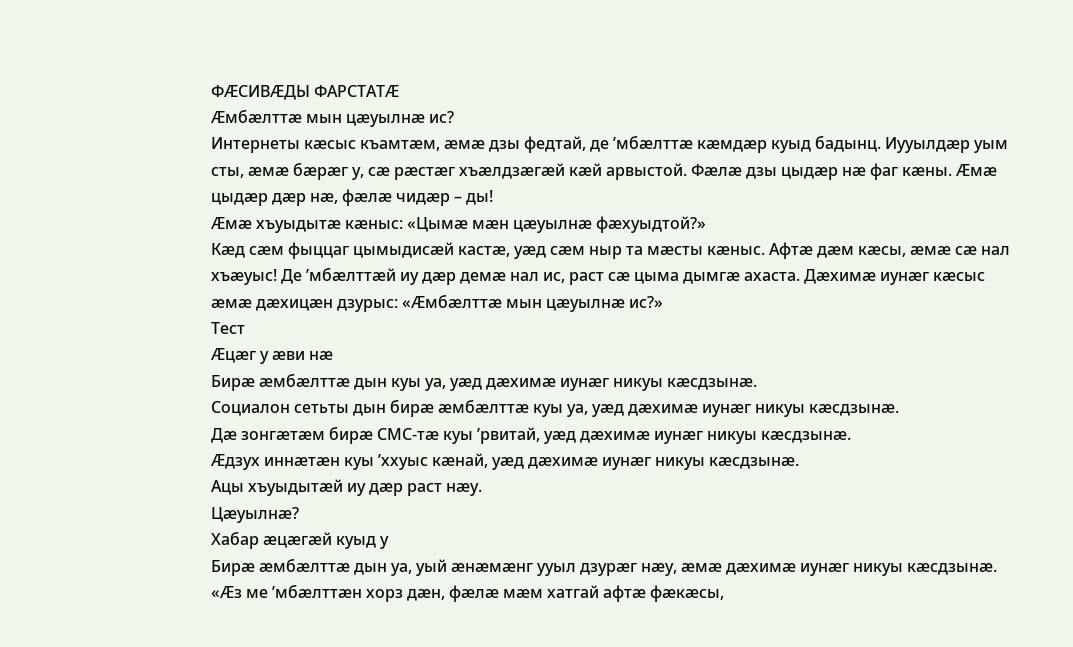ФӔСИВӔДЫ ФАРСТАТӔ
Ӕмбӕлттӕ мын цӕуылнӕ ис?
Интернеты кӕсыс къамтӕм, ӕмӕ дзы федтай, де ’мбӕлттӕ кӕмдӕр куыд бадынц. Иууылдӕр уым сты, ӕмӕ бӕрӕг у, сӕ рӕстӕг хъӕлдзӕгӕй кӕй арвыстой. Фӕлӕ дзы цыдӕр нӕ фаг кӕны. Ӕмӕ цыдӕр дӕр нӕ, фӕлӕ чидӕр – ды!
Ӕмӕ хъуыдытӕ кӕныс: «Цымӕ мӕн цӕуылнӕ фӕхуыдтой?»
Кӕд сӕм фыццаг цымыдисӕй кастӕ, уӕд сӕм ныр та мӕсты кӕныс. Афтӕ дӕм кӕсы, ӕмӕ сӕ нал хъӕуыс! Де ’мбӕлттӕй иу дӕр демӕ нал ис, раст сӕ цыма дымгӕ ахаста. Дӕхимӕ иунӕг кӕсыс ӕмӕ дӕхицӕн дзурыс: «Ӕмбӕлттӕ мын цӕуылнӕ ис?»
Тест
Ӕцӕг у ӕви нӕ
Бирӕ ӕмбӕлттӕ дын куы уа, уӕд дӕхимӕ иунӕг никуы кӕсдзынӕ.
Социалон сетьты дын бирӕ ӕмбӕлттӕ куы уа, уӕд дӕхимӕ иунӕг никуы кӕсдзынӕ.
Дӕ зонгӕтӕм бирӕ СМС-тӕ куы ’рвитай, уӕд дӕхимӕ иунӕг никуы кӕсдзынӕ.
Ӕдзух иннӕтӕн куы ’ххуыс кӕнай, уӕд дӕхимӕ иунӕг никуы кӕсдзынӕ.
Ацы хъуыдытӕй иу дӕр раст нӕу.
Цӕуылнӕ?
Хабар ӕцӕгӕй куыд у
Бирӕ ӕмбӕлттӕ дын уа, уый ӕнӕмӕнг ууыл дзурӕг нӕу, ӕмӕ дӕхимӕ иунӕг никуы кӕсдзынӕ.
«Ӕз ме ’мбӕлттӕн хорз дӕн, фӕлӕ мӕм хатгай афтӕ фӕкӕсы,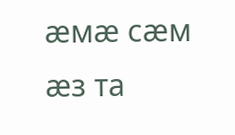ӕмӕ сӕм ӕз та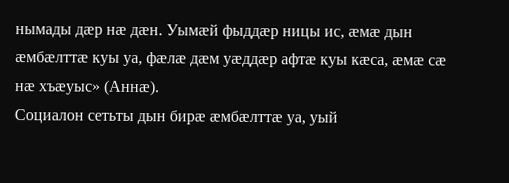нымады дӕр нӕ дӕн. Уымӕй фыддӕр ницы ис, ӕмӕ дын ӕмбӕлттӕ куы уа, фӕлӕ дӕм уӕддӕр афтӕ куы кӕса, ӕмӕ сӕ нӕ хъӕуыс» (Аннӕ).
Социалон сетьты дын бирӕ ӕмбӕлттӕ уа, уый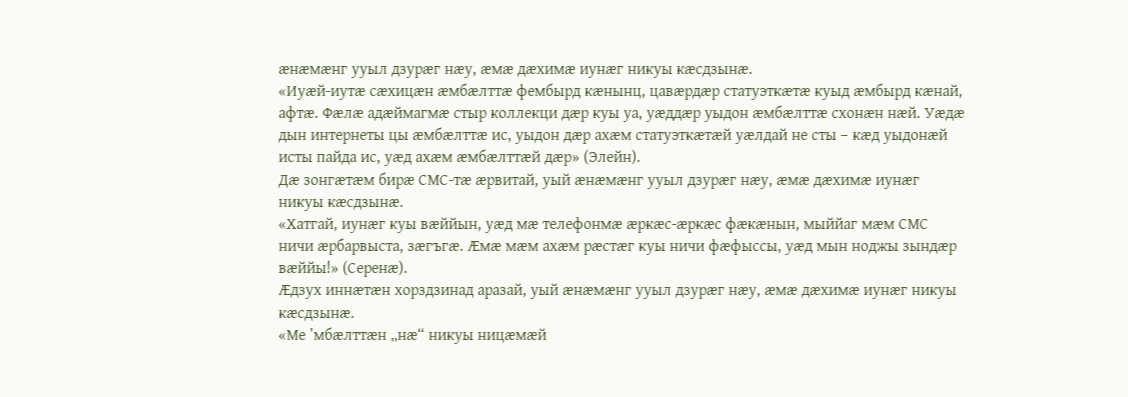ӕнӕмӕнг ууыл дзурӕг нӕу, ӕмӕ дӕхимӕ иунӕг никуы кӕсдзынӕ.
«Иуӕй-иутӕ сӕхицӕн ӕмбӕлттӕ фембырд кӕнынц, цавӕрдӕр статуэткӕтӕ куыд ӕмбырд кӕнай, афтӕ. Фӕлӕ адӕймагмӕ стыр коллекци дӕр куы уа, уӕддӕр уыдон ӕмбӕлттӕ схонӕн нӕй. Уӕдӕ дын интернеты цы ӕмбӕлттӕ ис, уыдон дӕр ахӕм статуэткӕтӕй уӕлдай не сты – кӕд уыдонӕй исты пайда ис, уӕд ахӕм ӕмбӕлттӕй дӕр» (Элейн).
Дӕ зонгӕтӕм бирӕ СМС-тӕ ӕрвитай, уый ӕнӕмӕнг ууыл дзурӕг нӕу, ӕмӕ дӕхимӕ иунӕг никуы кӕсдзынӕ.
«Хатгай, иунӕг куы вӕййын, уӕд мӕ телефонмӕ ӕркӕс-ӕркӕс фӕкӕнын, мыййаг мӕм СМС ничи ӕрбарвыста, зӕгъгӕ. Ӕмӕ мӕм ахӕм рӕстӕг куы ничи фӕфыссы, уӕд мын ноджы зындӕр вӕййы!» (Серенӕ).
Ӕдзух иннӕтӕн хорздзинад аразай, уый ӕнӕмӕнг ууыл дзурӕг нӕу, ӕмӕ дӕхимӕ иунӕг никуы кӕсдзынӕ.
«Ме ’мбӕлттӕн „нӕ“ никуы ницӕмӕй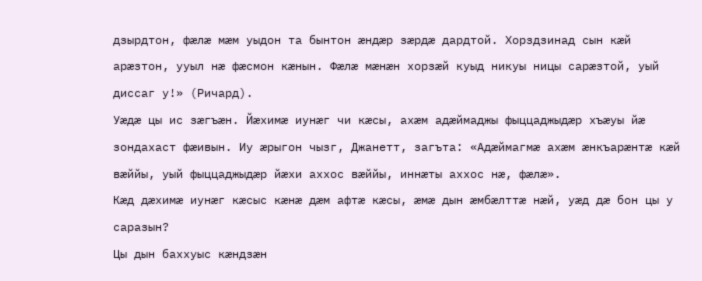дзырдтон, фӕлӕ мӕм уыдон та бынтон ӕндӕр зӕрдӕ дардтой. Хорздзинад сын кӕй арӕзтон, ууыл нӕ фӕсмон кӕнын. Фӕлӕ мӕнӕн хорзӕй куыд никуы ницы сарӕзтой, уый диссаг у!» (Ричард).
Уӕдӕ цы ис зӕгъӕн. Йӕхимӕ иунӕг чи кӕсы, ахӕм адӕймаджы фыццаджыдӕр хъӕуы йӕ зондахаст фӕивын. Иу ӕрыгон чызг, Джанетт, загъта: «Адӕймагмӕ ахӕм ӕнкъарӕнтӕ кӕй вӕййы, уый фыццаджыдӕр йӕхи аххос вӕййы, иннӕты аххос нӕ, фӕлӕ».
Кӕд дӕхимӕ иунӕг кӕсыс кӕнӕ дӕм афтӕ кӕсы, ӕмӕ дын ӕмбӕлттӕ нӕй, уӕд дӕ бон цы у саразын?
Цы дын баххуыс кӕндзӕн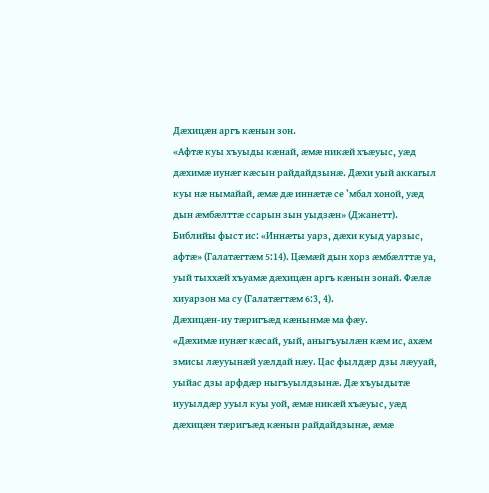Дӕхицӕн аргъ кӕнын зон.
«Афтӕ куы хъуыды кӕнай, ӕмӕ никӕй хъӕуыс, уӕд дӕхимӕ иунӕг кӕсын райдайдзынӕ. Дӕхи уый аккагыл куы нӕ нымайай, ӕмӕ дӕ иннӕтӕ се ’мбал хоной, уӕд дын ӕмбӕлттӕ ссарын зын уыдзӕн» (Джанетт).
Библийы фыст ис: «Иннӕты уарз, дӕхи куыд уарзыс, афтӕ» (Галатӕгтӕм 5:14). Цӕмӕй дын хорз ӕмбӕлттӕ уа, уый тыххӕй хъуамӕ дӕхицӕн аргъ кӕнын зонай. Фӕлӕ хиуарзон ма су (Галатӕгтӕм 6:3, 4).
Дӕхицӕн-иу тӕригъӕд кӕнынмӕ ма фӕу.
«Дӕхимӕ иунӕг кӕсай, уый, аныгъуылӕн кӕм ис, ахӕм змисы лӕууынӕй уӕлдай нӕу. Цас фылдӕр дзы лӕууай, уыйас дзы арфдӕр ныгъуылдзынӕ. Дӕ хъуыдытӕ иууылдӕр ууыл куы уой, ӕмӕ никӕй хъӕуыс, уӕд дӕхицӕн тӕригъӕд кӕнын райдайдзынӕ, ӕмӕ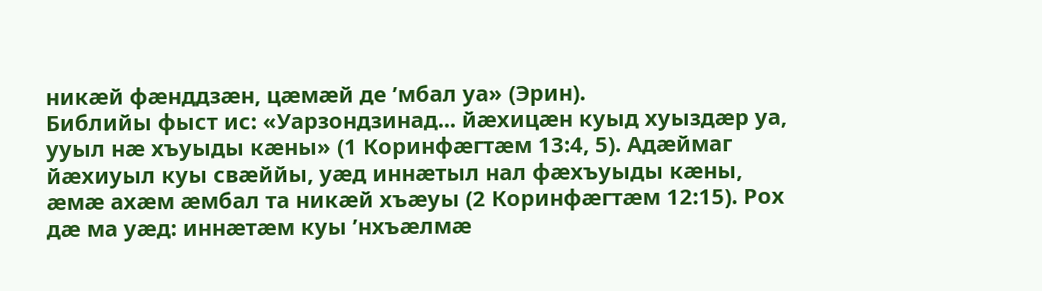никӕй фӕнддзӕн, цӕмӕй де ’мбал уа» (Эрин).
Библийы фыст ис: «Уарзондзинад... йӕхицӕн куыд хуыздӕр уа, ууыл нӕ хъуыды кӕны» (1 Коринфӕгтӕм 13:4, 5). Адӕймаг йӕхиуыл куы свӕййы, уӕд иннӕтыл нал фӕхъуыды кӕны, ӕмӕ ахӕм ӕмбал та никӕй хъӕуы (2 Коринфӕгтӕм 12:15). Рох дӕ ма уӕд: иннӕтӕм куы ’нхъӕлмӕ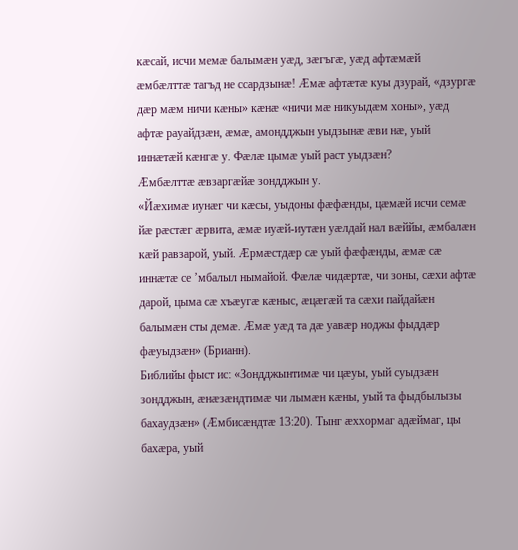кӕсай, исчи мемӕ балымӕн уӕд, зӕгъгӕ, уӕд афтӕмӕй ӕмбӕлттӕ тагъд не ссардзынӕ! Ӕмӕ афтӕтӕ куы дзурай, «дзургӕ дӕр мӕм ничи кӕны» кӕнӕ «ничи мӕ никуыдӕм хоны», уӕд афтӕ рауайдзӕн, ӕмӕ, амондджын уыдзынӕ ӕви нӕ, уый иннӕтӕй кӕнгӕ у. Фӕлӕ цымӕ уый раст уыдзӕн?
Ӕмбӕлттӕ ӕвзаргӕйӕ зондджын у.
«Йӕхимӕ иунӕг чи кӕсы, уыдоны фӕфӕнды, цӕмӕй исчи семӕ йӕ рӕстӕг ӕрвита, ӕмӕ иуӕй-иутӕн уӕлдай нал вӕййы, ӕмбалӕн кӕй равзарой, уый. Ӕрмӕстдӕр сӕ уый фӕфӕнды, ӕмӕ сӕ иннӕтӕ се ’мбалыл нымайой. Фӕлӕ чидӕртӕ, чи зоны, сӕхи афтӕ дарой, цыма сӕ хъӕугӕ кӕныс, ӕцӕгӕй та сӕхи пайдайӕн балымӕн сты демӕ. Ӕмӕ уӕд та дӕ уавӕр ноджы фыддӕр фӕуыдзӕн» (Брианн).
Библийы фыст ис: «Зондджынтимӕ чи цӕуы, уый суыдзӕн зондджын, ӕнӕзӕндтимӕ чи лымӕн кӕны, уый та фыдбылызы бахаудзӕн» (Ӕмбисӕндтӕ 13:20). Тынг ӕххормаг адӕймаг, цы бахӕра, уый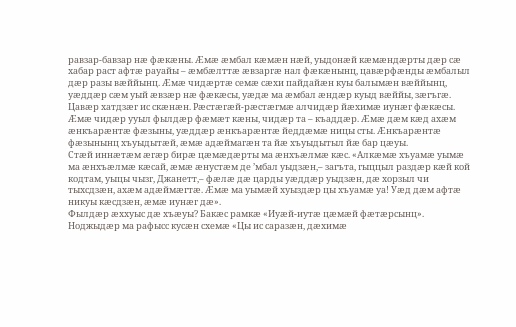равзар-бавзар нӕ фӕкӕны. Ӕмӕ ӕмбал кӕмӕн нӕй, уыдонӕй кӕмӕндӕрты дӕр сӕ хабар раст афтӕ рауайы – ӕмбӕлттӕ ӕвзаргӕ нал фӕкӕнынц, цавӕрфӕнды ӕмбалыл дӕр разы вӕййынц. Ӕмӕ чидӕртӕ семӕ сӕхи пайдайӕн куы балымӕн вӕййынц, уӕддӕр сӕм уый ӕвзӕр нӕ фӕкӕсы, уӕдӕ ма ӕмбал ӕндӕр куыд вӕййы, зӕгъгӕ.
Цавӕр хатдзӕг ис скӕнӕн. Рӕстӕгӕй-рӕстӕгмӕ алчидӕр йӕхимӕ иунӕг фӕкӕсы. Ӕмӕ чидӕр ууыл фылдӕр фӕмӕт кӕны, чидӕр та – къаддӕр. Ӕмӕ дӕм кӕд ахӕм ӕнкъарӕнтӕ фӕзыны, уӕддӕр ӕнкъарӕнтӕ йеддӕмӕ ницы сты. Ӕнкъарӕнтӕ фӕзынынц хъуыдытӕй, ӕмӕ адӕймагӕн та йӕ хъуыдытыл йӕ бар цӕуы.
Стӕй иннӕтӕм ӕгӕр бирӕ цӕмӕдӕрты ма ӕнхъӕлмӕ кӕс. «Алкӕмӕ хъуамӕ уымӕ ма ӕнхъӕлмӕ кӕсай, ӕмӕ ӕнустӕм де ’мбал уыдзӕн,– загъта, гыццыл раздӕр кӕй кой кодтам, уыцы чызг, Джанетт,– фӕлӕ дӕ царды уӕддӕр уыдзӕн, дӕ хорзыл чи тыхсдзӕн, ахӕм адӕймӕгтӕ. Ӕмӕ ма уымӕй хуыздӕр цы хъуамӕ уа! Уӕд дӕм афтӕ никуы кӕсдзӕн, ӕмӕ иунӕг дӕ».
Фылдӕр ӕххуыс дӕ хъӕуы? Бакӕс рамкӕ «Иуӕй-иутӕ цӕмӕй фӕтӕрсынц». Ноджыдӕр ма рафысс кусӕн схемӕ «Цы ис саразӕн, дӕхимӕ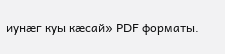иунӕг куы кӕсай» PDF форматы.